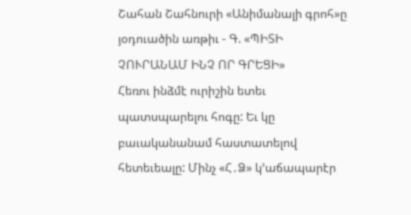Շահան Շահնուրի «Անիմանալի գրոհ»ը յօդուածին առթիւ - Գ. «ՊԻՏԻ ՉՈՒՐԱՆԱՄ ԻՆՉ ՈՐ ԳՐԵՑԻ»
Հեռու ինձմէ ուրիշին ետեւ պատսպարելու հոգը: Եւ կը բաւականանամ հաստատելով հետեւեալը: Մինչ «Հ․Ձ» կ՚աճապարէր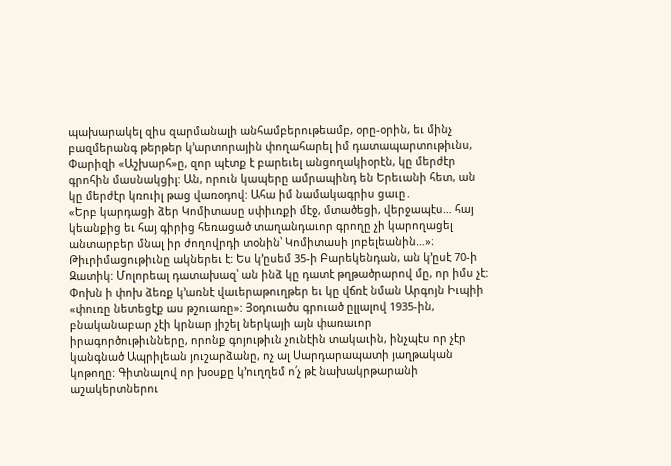պախարակել զիս զարմանալի անհամբերութեամբ, օրը-օրին, եւ մինչ բազմերանգ թերթեր կ՚արտորային փողահարել իմ դատապարտութիւնս, Փարիզի «Աշխարհ»ը, զոր պէտք է բարեւել անցողակիօրէն, կը մերժէր գրոհին մասնակցիլ: Ան, որուն կապերը ամրապինդ են Երեւանի հետ, ան կը մերժէր կռուիլ թաց վառօդով: Ահա իմ նամակագրիս ցաւը․
«Երբ կարդացի ձեր Կոմիտասը սփիւռքի մէջ, մտածեցի, վերջապէս… հայ կեանքից եւ հայ գիրից հեռացած տաղանդաւոր գրողը չի կարողացել անտարբեր մնալ իր ժողովրդի տօնին՝ Կոմիտասի յոբելեանին…»։
Թիւրիմացութիւնը ակներեւ է: Ես կ՚ըսեմ 35-ի Բարեկենդան, ան կ՚ըսէ 70-ի Զատիկ: Մոլորեալ դատախազ՝ ան ինձ կը դատէ թղթածրարով մը, որ իմս չէ: Փոխն ի փոխ ձեռք կ՚առնէ վաւերաթուղթեր եւ կը վճռէ նման Արգոյն Իւպիի «փուռը նետեցէք աս թշուառը»: Յօդուածս գրուած ըլլալով 1935-ին, բնականաբար չէի կրնար յիշել ներկայի այն փառաւոր իրագործութիւնները, որոնք գոյութիւն չունէին տակաւին, ինչպէս որ չէր կանգնած Ապրիլեան յուշարձանը, ոչ ալ Սարդարապատի յաղթական կոթողը: Գիտնալով որ խօսքը կ՚ուղղեմ ո՛չ թէ նախակրթարանի աշակերտներու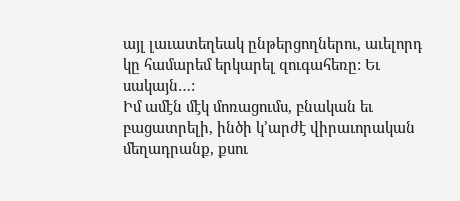այլ լաւատեղեակ ընթերցողներու, աւելորդ կը համարեմ երկարել զուգահեռը: Եւ սակայն…:
Իմ ամէն մէկ մոռացումս, բնական եւ բացատրելի, ինծի կ՚արժէ վիրաւորական մեղադրանք, քսու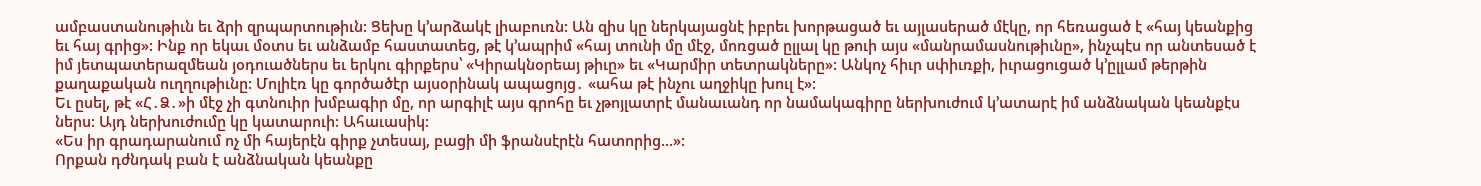ամբաստանութիւն եւ ձրի զրպարտութիւն: Ցեխը կ՚արձակէ լիաբուռն: Ան զիս կը ներկայացնէ իբրեւ խորթացած եւ այլասերած մէկը, որ հեռացած է «հայ կեանքից եւ հայ գրից»: Ինք որ եկաւ մօտս եւ անձամբ հաստատեց, թէ կ՚ապրիմ «հայ տունի մը մէջ, մոռցած ըլլալ կը թուի այս «մանրամասնութիւնը», ինչպէս որ անտեսած է իմ յետպատերազմեան յօդուածներս եւ երկու գիրքերս՝ «Կիրակնօրեայ թիւը» եւ «Կարմիր տետրակները»: Անկոչ հիւր սփիւռքի, իւրացուցած կ՚ըլլամ թերթին քաղաքական ուղղութիւնը: Մոլիէռ կը գործածէր այսօրինակ ապացոյց․ «ահա թէ ինչու աղջիկը խուլ է»:
Եւ ըսել, թէ «Հ․Ձ․»ի մէջ չի գտնուիր խմբագիր մը, որ արգիլէ այս գրոհը եւ չթոյլատրէ մանաւանդ որ նամակագիրը ներխուժում կ՚ատարէ իմ անձնական կեանքէս ներս: Այդ ներխուժումը կը կատարուի: Ահաւասիկ:
«Ես իր գրադարանում ոչ մի հայերէն գիրք չտեսայ, բացի մի ֆրանսէրէն հատորից…»:
Որքան դժնդակ բան է անձնական կեանքը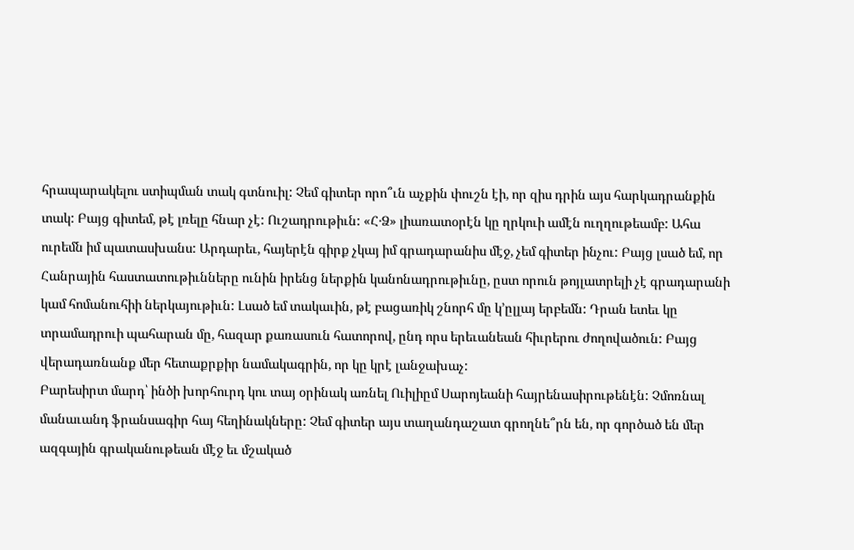հրապարակելու ստիպման տակ գտնուիլ: Չեմ գիտեր որո՞ւն աչքին փուշն էի, որ զիս դրին այս հարկադրանքին տակ: Բայց գիտեմ, թէ լռելը հնար չէ: Ուշադրութիւն: «Հ․Ձ» լիառատօրէն կը ղրկուի ամէն ուղղութեամբ: Ահա ուրեմն իմ պատասխանս: Արդարեւ, հայերէն գիրք չկայ իմ գրադարանիս մէջ, չեմ գիտեր ինչու: Բայց լսած եմ, որ Հանրային հաստատութիւնները ունին իրենց ներքին կանոնադրութիւնը, ըստ որուն թոյլատրելի չէ գրադարանի կամ հոմանուհիի ներկայութիւն: Լսած եմ տակաւին, թէ բացառիկ շնորհ մը կ՚ըլլայ երբեմն: Դրան ետեւ կը տրամադրուի պահարան մը, հազար քառասուն հատորով, ընդ որս երեւանեան հիւրերու ժողովածուն: Բայց վերադառնանք մեր հետաքրքիր նամակագրին, որ կը կրէ լանջախաչ:
Բարեսիրտ մարդ՝ ինծի խորհուրդ կու տայ օրինակ առնել Ուիլիըմ Սարոյեանի հայրենասիրութենէն: Չմոռնալ մանաւանդ ֆրանսագիր հայ հեղինակները: Չեմ գիտեր այս տաղանդաշատ գրողնե՞րն են, որ գործած են մեր ազգային գրականութեան մէջ եւ մշակած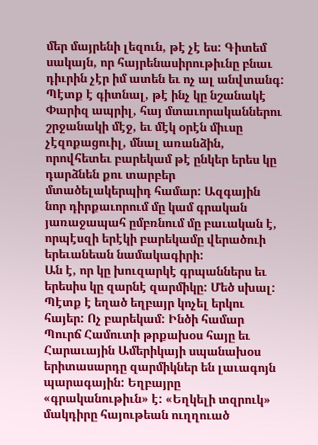մեր մայրենի լեզուն, թէ չէ ես: Գիտեմ սակայն, որ հայրենասիրութիւնը բնաւ դիւրին չէր իմ ատեն եւ ոչ ալ անվտանգ: Պէտք է գիտնալ, թէ ինչ կը նշանակէ Փարիզ ապրիլ, հայ մտաւորականներու շրջանակի մէջ, եւ մէկ օրէն միւսը չէզոքացուիլ, մնալ առանձին, որովհետեւ բարեկամ թէ ընկեր երես կը դարձնեն քու տարբեր մտածելակերպիդ համար: Ազգային նոր դիրքաւորում մը կամ գրական յառաջապահ ըմբռնում մը բաւական է, որպէսզի երէկի բարեկամը վերածուի երեւանեան նամակագիրի:
Ան է, որ կը խուզարկէ գրպաններս եւ երեսիս կը զարնէ զարմիկը: Մեծ սխալ: Պէտք է եղած եղբայր կոչել երկու հայեր: Ոչ բարեկամ: Ինծի համար Պուրճ Համուտի թրքախօս հայը եւ Հարաւային Ամերիկայի սպանախօս երիտասարդը զարմիկներ են լաւագոյն պարագային: Եղբայրը «գրականութիւն» է: «Եղկելի տզրուկ» մակդիրը հայութեան ուղղուած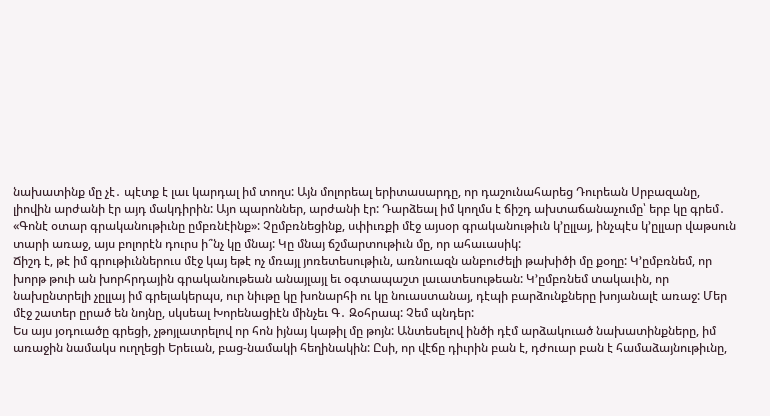նախատինք մը չէ․ պէտք է լաւ կարդալ իմ տողս: Այն մոլորեալ երիտասարդը, որ դաշունահարեց Դուրեան Սրբազանը, լիովին արժանի էր այդ մակդիրին: Այո պարոններ, արժանի էր: Դարձեալ իմ կողմս է ճիշդ ախտաճանաչումը՝ երբ կը գրեմ․ «Գոնէ օտար գրականութիւնը ըմբռնէինք»: Չըմբռնեցինք, սփիւռքի մէջ այսօր գրականութիւն կ՚ըլլայ, ինչպէս կ՚ըլլար վաթսուն տարի առաջ, այս բոլորէն դուրս ի՞նչ կը մնայ: Կը մնայ ճշմարտութիւն մը, որ ահաւասիկ:
Ճիշդ է, թէ իմ գրութիւններուս մէջ կայ եթէ ոչ մռայլ յոռետեսութիւն, առնուազն անբուժելի թախիծի մը քօղը: Կ՚ըմբռնեմ, որ խորթ թուի ան խորհրդային գրականութեան անայլայլ եւ օգտապաշտ լաւատեսութեան: Կ՚ըմբռնեմ տակաւին, որ նախընտրելի չըլլայ իմ գրելակերպս, ուր նիւթը կը խոնարհի ու կը նուաստանայ, դէպի բարձունքները խոյանալէ առաջ: Մեր մէջ շատեր ըրած են նոյնը, սկսեալ Խորենացիէն մինչեւ Գ․ Զօհրապ: Չեմ պնդեր:
Ես այս յօդուածը գրեցի, չթոյլատրելով որ հոն իյնայ կաթիլ մը թոյն: Անտեսելով ինծի դէմ արձակուած նախատինքները, իմ առաջին նամակս ուղղեցի Երեւան, բաց-նամակի հեղինակին: Ըսի, որ վէճը դիւրին բան է, դժուար բան է համաձայնութիւնը,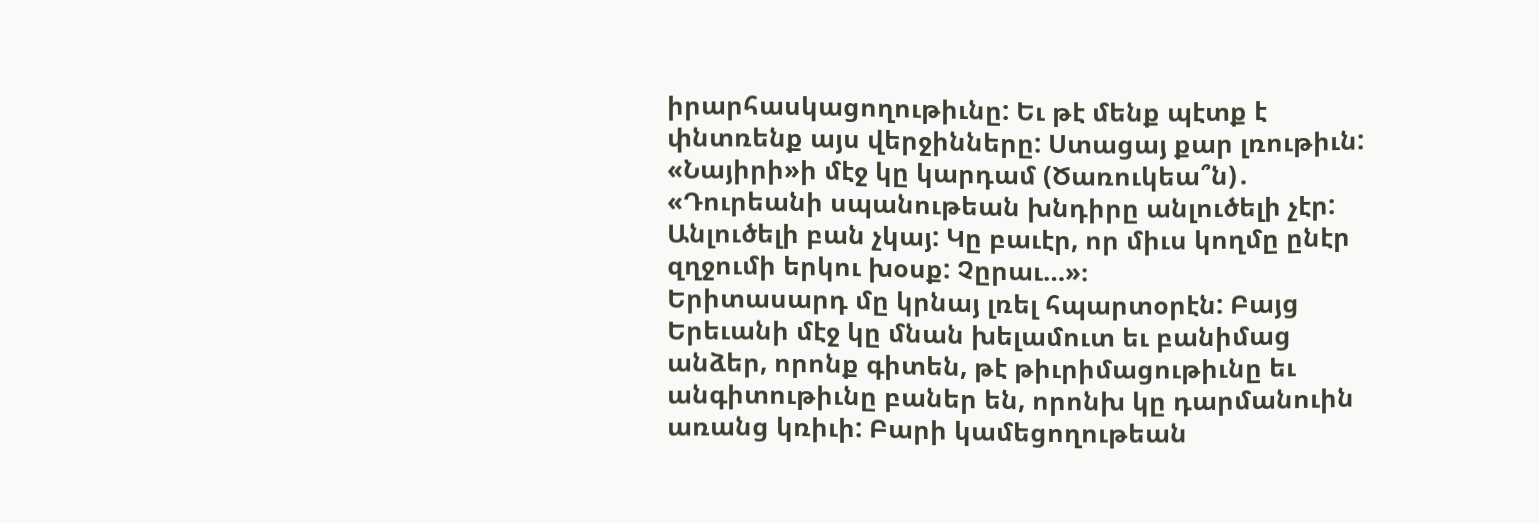իրարհասկացողութիւնը: Եւ թէ մենք պէտք է փնտռենք այս վերջինները: Ստացայ քար լռութիւն: «Նայիրի»ի մէջ կը կարդամ (Ծառուկեա՞ն)․ «Դուրեանի սպանութեան խնդիրը անլուծելի չէր: Անլուծելի բան չկայ: Կը բաւէր, որ միւս կողմը ընէր զղջումի երկու խօսք: Չըրաւ…»։
Երիտասարդ մը կրնայ լռել հպարտօրէն: Բայց Երեւանի մէջ կը մնան խելամուտ եւ բանիմաց անձեր, որոնք գիտեն, թէ թիւրիմացութիւնը եւ անգիտութիւնը բաներ են, որոնխ կը դարմանուին առանց կռիւի: Բարի կամեցողութեան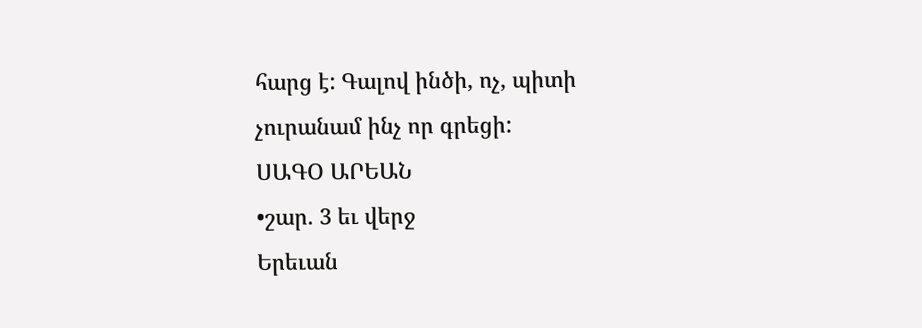հարց է: Գալով ինծի, ոչ, պիտի չուրանամ ինչ որ գրեցի:
ՍԱԳՕ ԱՐԵԱՆ
•շար. 3 եւ վերջ
Երեւան